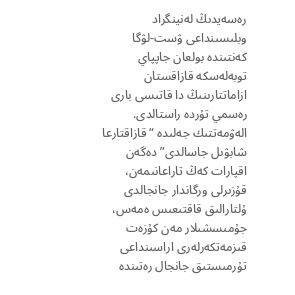رەسەيدىڭ لەنينگراد وبلىسىنداعى ۋست-لۋگا كەنتىندە بولعان جاپپاي توبەلەسكە قازاقستان ازاماتتارىنىڭ دا قاتىسى بارى رەسمي تۇردە راستالدى. الەۋمەتتىك جەلىدە “قازاقتارعا شابۋىل جاسالدى” دەگەن اقپارات كەڭ تاراعانىمەن، قۇزىرلى ورگاندار جانجالدى ۇلتارالىق قاقتىعىس ەمەس، جۇمىسشىلار مەن كۇزەت قىزمەتكەرلەرى اراسىنداعى تۇرمىستىق جانجال رەتىندە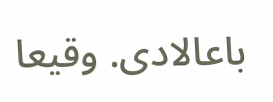باعالادى. وقيعا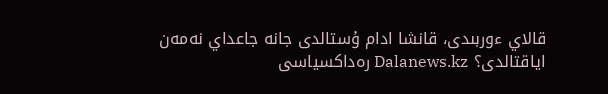قالاي ءوربىدى، قانشا ادام ۇستالدى جانە جاعداي نەمەن اياقتالدى؟ Dalanews.kz رەداكسياسى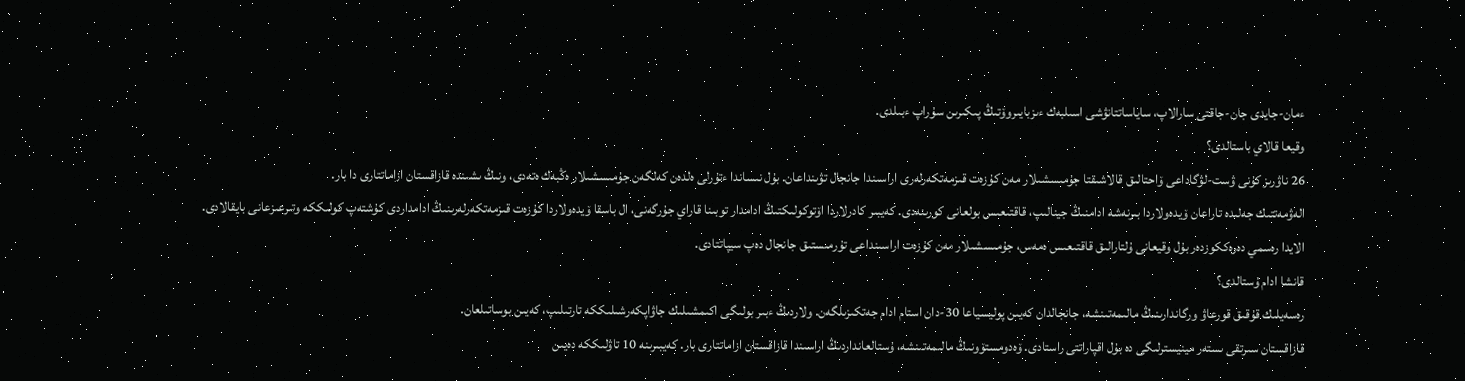ءمان-جايدى جان-جاقتى سارالاپ، ساياساتتانۋشى اسىلبەك ءىزبايىروۆتىڭ پىكىرىن سۇراپ ءبىلدى.
وقيعا قالاي باستالدى؟
26 ناۋرىز كۇنى ۋست-لۋگاداعى ۆاحتالىق قالاشىقتا جۇمىسشىلار مەن كۇزەت قىزمەتكەرلەرى اراسىندا جانجال تۋىنداعان. بۇل نىساندا ءتۇرلى ەلدەن كەلگەن جۇمىسشىلار ەڭبەك ەتەدى، ونىڭ ىشىندە قازاقستان ازاماتتارى دا بار.
الەۋمەتتىك جەلىدە تاراعان ۆيدەولاردا بىرنەشە ادامنىڭ جينالىپ، قاقتىعىس بولعانى كورىنەدى. كەيبىر كادرلاردا اۆتوكولىكتىڭ ادامدار توبىنا قاراي جۇرگەنى، ال باسقا ۆيدەولاردا كۇزەت قىزمەتكەرلەرىنىڭ ادامداردى كۇشتەپ كولىككە وتىرعىزعانى بايقالادى.
الايدا رەسمي دەرەككوزدەر بۇل وقيعانى ۇلتارالىق قاقتىعىس ەمەس، جۇمىسشىلار مەن كۇزەت اراسىنداعى تۇرمىستىق جانجال دەپ سيپاتتادى.
قانشا ادام ۇستالدى؟
رەسەيلىك قۇقىق قورعاۋ ورگاندارىنىڭ مالىمەتىنشە، جانجالدان كەيىن پوليسياعا 30-دان استام ادام جەتكىزىلگەن. ولاردىڭ ءبىر بولىگى اكىمشىلىك جاۋاپكەرشىلىككە تارتىلىپ، كەيىن بوساتىلعان.
قازاقستان سىرتقى ىستەر مينيسترلىگى دە بۇل اقپاراتتى راستادى. ۆەدومستۆونىڭ مالىمەتىنشە، ۇستالعانداردىڭ اراسىندا قازاقستان ازاماتتارى بار. كەيبىرىنە 10 تاۋلىككە دەيىن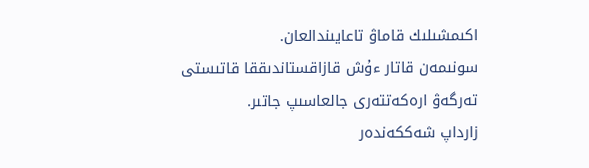اكىمشىلىك قاماۋ تاعايىندالعان.
سونىمەن قاتار ءۇش قازاقستاندىققا قاتىستى تەرگەۋ ارەكەتتەرى جالعاسىپ جاتىر.
زارداپ شەككەندەر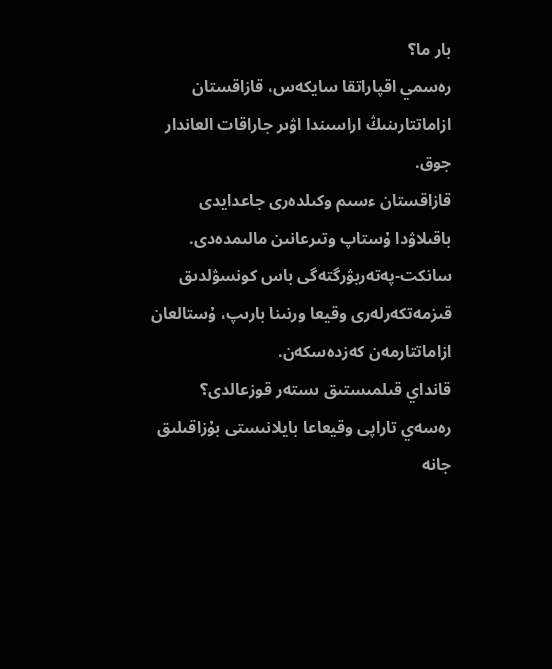بار ما؟
رەسمي اقپاراتقا سايكەس، قازاقستان ازاماتتارىنىڭ اراسىندا اۋىر جاراقات العاندار جوق.
قازاقستان ءسىم وكىلدەرى جاعدايدى باقىلاۋدا ۇستاپ وتىرعانىن مالىمدەدى. سانكت-پەتەربۋرگتەگى باس كونسۋلدىق قىزمەتكەرلەرى وقيعا ورنىنا بارىپ، ۇستالعان ازاماتتارمەن كەزدەسكەن.
قانداي قىلمىستىق ىستەر قوزعالدى؟
رەسەي تاراپى وقيعاعا بايلانىستى بۇزاقىلىق جانە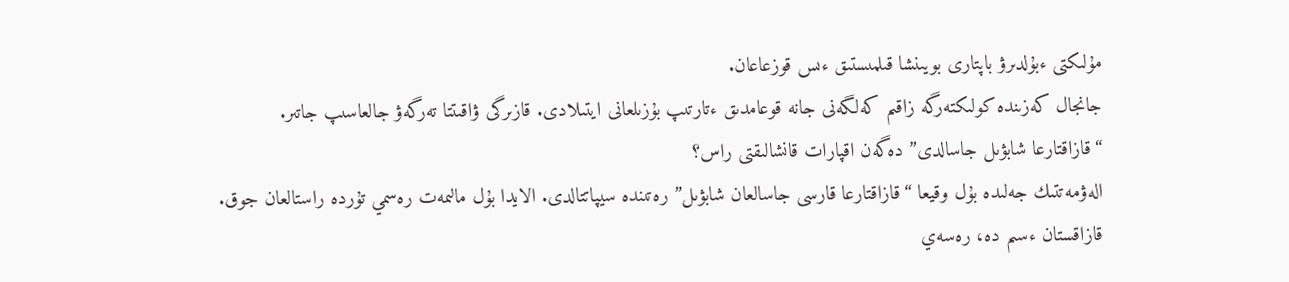مۇلىكتى ءبۇلدىرۋ باپتارى بويىنشا قىلمىستىق ءىس قوزعاعان.
جانجال كەزىندە كولىكتەرگە زاقىم كەلگەنى جانە قوعامدىق ءتارتىپ بۇزىلعانى ايتىلادى. قازىرگى ۋاقىتتا تەرگەۋ جالعاسىپ جاتىر.
“قازاقتارعا شابۋىل جاسالدى” دەگەن اقپارات قانشالىقتى راس؟
الەۋمەتتىك جەلىدە بۇل وقيعا “قازاقتارعا قارسى جاسالعان شابۋىل” رەتىندە سيپاتتالدى. الايدا بۇل مالىمەت رەسمي تۇردە راستالعان جوق.
قازاقستان ءسىم دە، رەسەي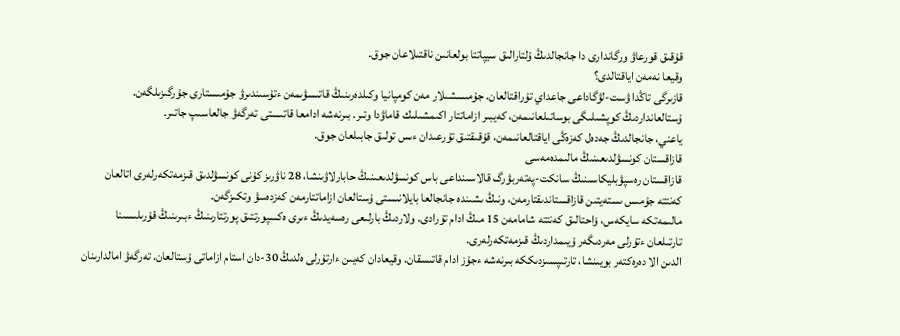قۇقىق قورعاۋ ورگاندارى دا جانجالدىڭ ۇلتارالىق سيپاتتا بولعانىن ناقتىلاعان جوق.
وقيعا نەمەن اياقتالدى؟
قازىرگى تاڭدا ۋست-لۋگاداعى جاعداي تۇراقتالعان. جۇمىسشىلار مەن كومپانيا وكىلدەرىنىڭ قاتىسۋىمەن ءتۇسىندىرۋ جۇمىستارى جۇرگىزىلگەن.
ۇستالعانداردىڭ كوپشىلىگى بوساتىلعانىمەن، كەيبىر ازاماتتار اكىمشىلىك قاماۋدا وتىر. بىرنەشە ادامعا قاتىستى تەرگەۋ جالعاسىپ جاتىر.
ياعني، جانجالدىڭ جەدەل كەزەڭى اياقتالعانىمەن، قۇقىقتىق تۇرعىدان ءىس تولىق جابىلعان جوق.
قازاقستان كونسۋلدىعىنىڭ مالىمدەمەسى
قازاقستان رەسپۋبليكاسىنىڭ سانكت-پەتەربۋرگ قالاسىنداعى باس كونسۋلدىعىنىڭ حابارلاۋىنشا، 28 ناۋرىز كۇنى كونسۋلدىق قىزمەتكەرلەرى اتالعان كەنتتە جۇمىس ىستەيتىن قازاقستاندىقتارمەن، ونىڭ ىشىندە جانجالعا بايلانىستى ۇستالعان ازاماتتارمەن كەزدەسۋ وتكىزگەن.
مالىمەتكە سايكەس، ۆاحتالىق كەنتتە شامامەن 15 مىڭ ادام تۇرادى. ولاردىڭ بارلىعى رەسەيدىڭ ءىرى ەكسپورتتىق پورتتارىنىڭ ءبىرىنىڭ قۇرىلىسىنا تارتىلعان ءتۇرلى مەردىگەر ۇيىمداردىڭ قىزمەتكەرلەرى.
الدىن الا دەرەكتەر بويىنشا، تارتىپسىزدىككە بىرنەشە ءجۇز ادام قاتىسقان. وقيعادان كەيىن ءارتۇرلى ەلدىڭ 30-دان استام ازاماتى ۇستالعان. تەرگەۋ امالدارىنان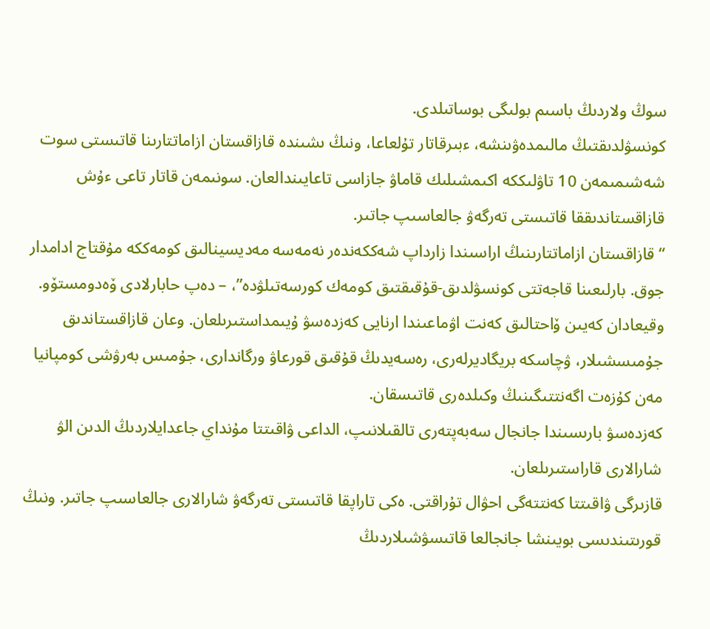سوڭ ولاردىڭ باسىم بولىگى بوساتىلدى.
كونسۋلدىقتىڭ مالىمدەۋىنشە، ءبىرقاتار تۇلعاعا، ونىڭ ىشىندە قازاقستان ازاماتتارىنا قاتىستى سوت شەشىمىمەن 10 تاۋلىككە اكىمشىلىك قاماۋ جازاسى تاعايىندالعان. سونىمەن قاتار تاعى ءۇش قازاقستاندىققا قاتىستى تەرگەۋ جالعاسىپ جاتىر.
“قازاقستان ازاماتتارىنىڭ اراسىندا زارداپ شەككەندەر نەمەسە مەديسينالىق كومەككە مۇقتاج ادامدار جوق. بارلىعىنا قاجەتتى كونسۋلدىق-قۇقىقتىق كومەك كورسەتىلۋدە”، – دەپ حابارلادى ۆەدومستۆو.
وقيعادان كەيىن ۆاحتالىق كەنت اۋماعىندا ارنايى كەزدەسۋ ۇيىمداستىرىلعان. وعان قازاقستاندىق جۇمىسشىلار، ۋچاسكە بريگاديرلەرى، رەسەيدىڭ قۇقىق قورعاۋ ورگاندارى، جۇمىس بەرۋشى كومپانيا مەن كۇزەت اگەنتتىگىنىڭ وكىلدەرى قاتىسقان.
كەزدەسۋ بارىسىندا جانجال سەبەپتەرى تالقىلانىپ، الداعى ۋاقىتتا مۇنداي جاعدايلاردىڭ الدىن الۋ شارالارى قاراستىرىلعان.
قازىرگى ۋاقىتتا كەنتتەگى احۋال تۇراقتى. ەكى تاراپقا قاتىستى تەرگەۋ شارالارى جالعاسىپ جاتىر. ونىڭ قورىتىندىسى بويىنشا جانجالعا قاتىسۋشىلاردىڭ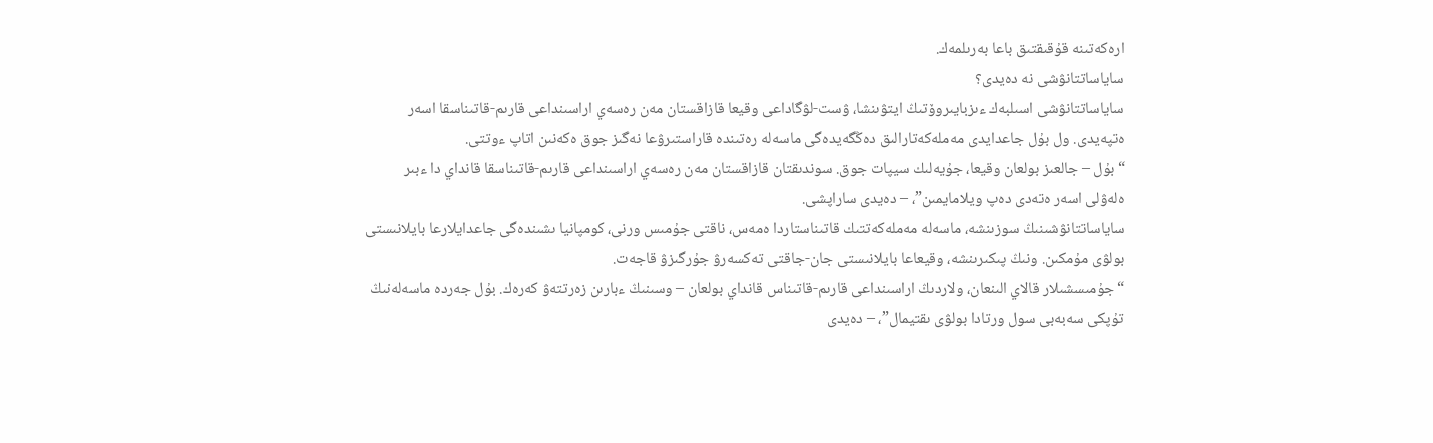ارەكەتىنە قۇقىقتىق باعا بەرىلمەك.
ساياساتتانۋشى نە دەيدى؟
ساياساتتانۋشى اسىلبەك ءىزبايىروۆتىڭ ايتۋىنشا، ۋست-لۋگاداعى وقيعا قازاقستان مەن رەسەي اراسىنداعى قارىم-قاتىناسقا اسەر ەتپەيدى. ول بۇل جاعدايدى مەملەكەتارالىق دەڭگەيدەگى ماسەلە رەتىندە قاراستىرۋعا نەگىز جوق ەكەنىن اتاپ ءوتتى.
“بۇل – جالعىز بولعان وقيعا، جۇيەلىك سيپات جوق. سوندىقتان قازاقستان مەن رەسەي اراسىنداعى قارىم-قاتىناسقا قانداي دا ءبىر ەلەۋلى اسەر ەتەدى دەپ ويلامايمىن”، – دەيدى ساراپشى.
ساياساتتانۋشىنىڭ سوزىنشە، ماسەلە مەملەكەتتىك قاتىناستاردا ەمەس، ناقتى جۇمىس ورنى، كومپانيا ىشىندەگى جاعدايلارعا بايلانىستى بولۋى مۇمكىن. ونىڭ پىكىرىنشە، وقيعاعا بايلانىستى جان-جاقتى تەكسەرۋ جۇرگىزۋ قاجەت.
“جۇمىسشىلار قالاي الىنعان، ولاردىڭ اراسىنداعى قارىم-قاتىناس قانداي بولعان – وسىنىڭ ءبارىن زەرتتەۋ كەرەك. بۇل جەردە ماسەلەنىڭ تۇپكى سەبەبى سول ورتادا بولۋى ىقتيمال”، – دەيدى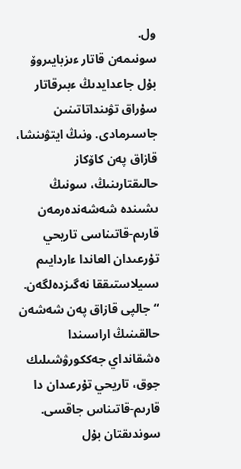ول.
سونىمەن قاتار ءىزبايىروۆ بۇل جاعدايدىڭ ءبىرقاتار سۇراق تۋىنداتاتىنىن جاسىرمادى. ونىڭ ايتۋىنشا، قازاق پەن كاۆكاز حالىقتارىنىڭ، سونىڭ ىشىندە شەشەندەرمەن قارىم-قاتىناسى تاريحي تۇرعىدان العاندا ءاردايىم سىيلاستىققا نەگىزدەلگەن.
“جالپى قازاق پەن شەشەن حالقىنىڭ اراسىندا ەشقانداي جەككورۋشىلىك جوق، تاريحي تۇرعىدان دا قارىم-قاتىناس جاقسى. سوندىقتان بۇل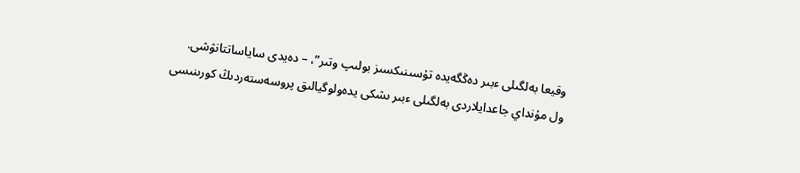وقيعا بەلگىلى ءبىر دەڭگەيدە تۇسىنىكسىز بولىپ وتىر”، – دەيدى ساياساتتانۋشى.
ول مۇنداي جاعدايلاردى بەلگىلى ءبىر ىشكى يدەولوگيالىق پروسەستەردىڭ كورىنىسى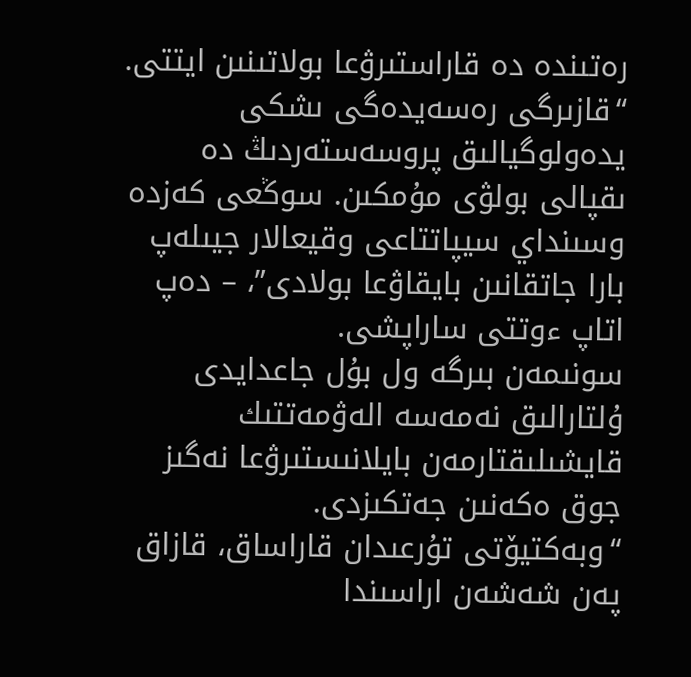رەتىندە دە قاراستىرۋعا بولاتىنىن ايتتى.
“قازىرگى رەسەيدەگى ىشكى يدەولوگيالىق پروسەستەردىڭ دە ىقپالى بولۋى مۇمكىن. سوڭعى كەزدە وسىنداي سيپاتتاعى وقيعالار جيىلەپ بارا جاتقانىن بايقاۋعا بولادى”، – دەپ اتاپ ءوتتى ساراپشى.
سونىمەن بىرگە ول بۇل جاعدايدى ۇلتارالىق نەمەسە الەۋمەتتىك قايشىلىقتارمەن بايلانىستىرۋعا نەگىز جوق ەكەنىن جەتكىزدى.
“وبەكتيۆتى تۇرعىدان قاراساق، قازاق پەن شەشەن اراسىندا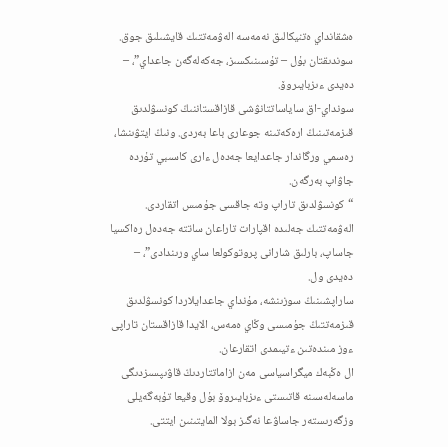ەشقانداي ەتنيكالىق نەمەسە الەۋمەتتىك قايشىلىق جوق. سوندىقتان بۇل – تۇسىنىكسىز، جەكەلەگەن جاعداي”، – دەيدى ءىزبايىروۆ.
سونداي-اق ساياساتتانۋشى قازاقستاننىڭ كونسۋلدىق قىزمەتىنىڭ ارەكەتىنە جوعارى باعا بەردى. ونىڭ ايتۋىنشا، رەسمي ورگاندار جاعدايعا جەدەل ءارى كاسىبي تۇردە جاۋاپ بەرگەن.
“كونسۋلدىق تاراپ وتە جاقسى جۇمىس اتقاردى. الەۋمەتتىك جەلىدە اقپارات تاراعان ساتتە جەدەل رەاكسيا جاساپ، بارلىق شارانى پروتوكولعا ساي ورىندادى”، – دەيدى ول.
ساراپشىنىڭ سوزىنشە، مۇنداي جاعدايلاردا كونسۋلدىق قىزمەتتىڭ جۇمىسى وڭاي ەمەس، الايدا قازاقستان تاراپى ءوز مىندەتىن ءتيىمدى اتقارعان.
ال ەڭبەك ميگراسياسى مەن ازاماتتاردىڭ قاۋىپسىزدىگى ماسەلەسىنە قاتىستى ءىزبايىروۆ بۇل وقيعا تۇبەگەيلى وزگەرىستەر جاساۋعا نەگىز بولا المايتىنىن ايتتى.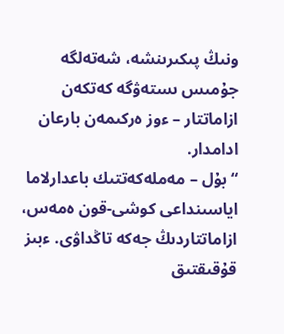ونىڭ پىكىرىنشە، شەتەلگە جۇمىس ىستەۋگە كەتكەن ازاماتتار – ءوز ەركىمەن بارعان ادامدار.
“بۇل – مەملەكەتتىك باعدارلاما اياسىنداعى كوشى-قون ەمەس، ازاماتتاردىڭ جەكە تاڭداۋى. ءبىز قۇقىقتىق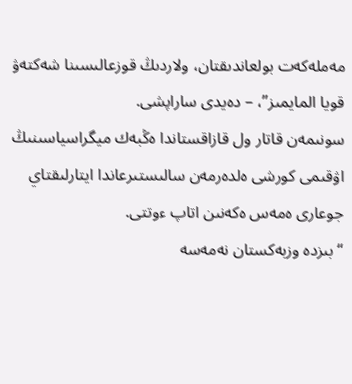مەملەكەت بولعاندىقتان، ولاردىڭ قوزعالىسىنا شەكتەۋ قويا المايمىز”، – دەيدى ساراپشى.
سونىمەن قاتار ول قازاقستاندا ەڭبەك ميگراسياسىنىڭ اۋقىمى كورشى ەلدەرمەن سالىستىرعاندا ايتارلىقتاي جوعارى ەمەس ەكەنىن اتاپ ءوتتى.
“بىزدە وزبەكستان نەمەسە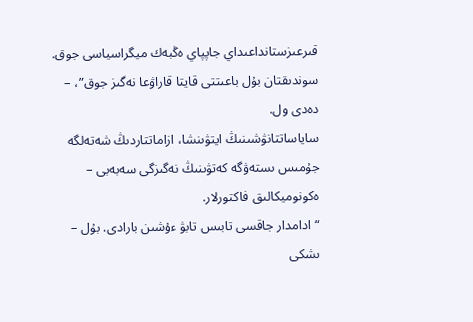قىرعىزستانداعىداي جاپپاي ەڭبەك ميگراسياسى جوق. سوندىقتان بۇل باعىتتى قايتا قاراۋعا نەگىز جوق”، – دەدى ول.
ساياساتتانۋشىنىڭ ايتۋىنشا، ازاماتتاردىڭ شەتەلگە جۇمىس ىستەۋگە كەتۋىنىڭ نەگىزگى سەبەبى – ەكونوميكالىق فاكتورلار.
“ادامدار جاقسى تابىس تابۋ ءۇشىن بارادى. بۇل – ىشكى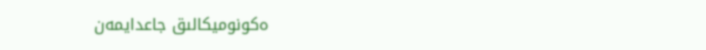ەكونوميكالىق جاعدايمەن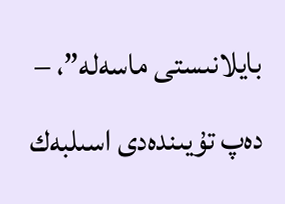بايلانىستى ماسەلە”، – دەپ تۇيىندەدى اسىلبەك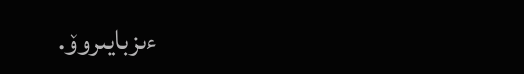ءىزبايىروۆ.